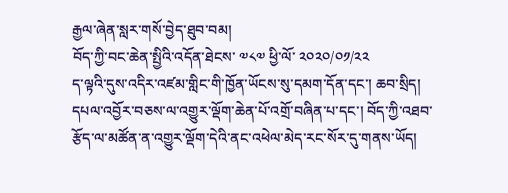རྒྱལ་ཞེན་སླར་གསོ་བྱེད་ཐུབ་བམ།
བོད་ཀྱི་བང་ཆེན་སྤྱིའི་འདོན་ཐེངས་ ༧༨༧ ཕྱི་ལོ་ ༢༠༢༠/༠༡/༢༢
ད་ལྟའི་དུས་འདིར་འཛམ་གླིང་གི་ཁྱོན་ཡོངས་སུ་དམག་དོན་དང་། ཆབ་སྲིད། དཔལ་འབྱོར་བཅས་ལ་འགྱུར་ལྡོག་ཆེན་པོ་འགྲོ་བཞིན་པ་དང་། བོད་ཀྱི་འཐབ་རྩོད་ལ་མཚོན་ན་འགྱུར་ལྡོག་དེའི་ནང་འཕེལ་མེད་རང་སོར་དུ་གནས་ཡོད།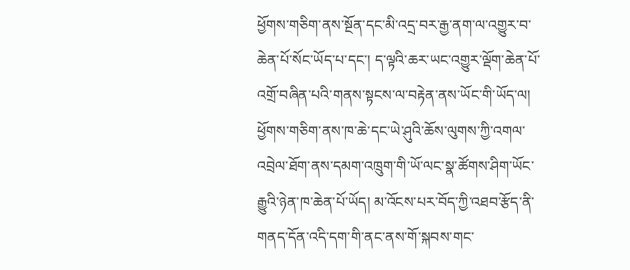ཕྱོགས་གཅིག་ནས་སྔོན་དང་མི་འདྲ་བར་རྒྱ་ནག་ལ་འགྱུར་བ་ཆེན་པོ་སོང་ཡོད་པ་དང་། ད་ལྟའི་ཆར་ཡང་འགྱུར་ལྡོག་ཆེན་པོ་འགྲོ་བཞིན་པའི་གནས་སྟངས་ལ་བརྟེན་ནས་ཡོང་གི་ཡོད་ལ། ཕྱོགས་གཅིག་ནས་ཁ་ཆེ་དང་ཡེ་ཤུའི་ཆོས་ལུགས་ཀྱི་འགལ་འབྲེལ་ཐོག་ནས་དམག་འཁྲུག་གི་ཡོ་ལང་སྣ་ཚོགས་ཤིག་ཡོང་རྒྱུའི་ཉེན་ཁ་ཆེན་པོ་ཡོད། མ་འོངས་པར་བོད་ཀྱི་འཐབ་རྩོད་ནི་གནད་དོན་འདི་དག་གི་ནང་ནས་གོ་སྐབས་གང་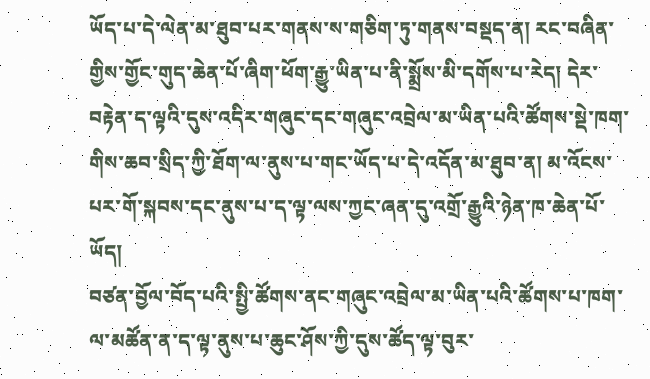ཡོད་པ་དེ་ལེན་མ་ཐུབ་པར་གནས་ས་གཅིག་ཏུ་གནས་བསྡད་ན། རང་བཞིན་གྱིས་གྱོང་གུད་ཆེན་པོ་ཞིག་ཕོག་རྒྱུ་ཡིན་པ་ནི་སྨྲོས་མི་དགོས་པ་རེད། དེར་བརྟེན་ད་ལྟའི་དུས་འདིར་གཞུང་དང་གཞུང་འབྲེལ་མ་ཡིན་པའི་ཚོགས་སྡེ་ཁག་གིས་ཆབ་སྲིད་ཀྱི་ཐོག་ལ་ནུས་པ་གང་ཡོད་པ་དེ་འདོན་མ་ཐུབ་ན། མ་འོངས་པར་གོ་སྐབས་དང་ནུས་པ་ད་ལྟ་ལས་ཀྱང་ཞན་དུ་འགྲོ་རྒྱུའི་ཉེན་ཁ་ཆེན་པོ་ཡོད།
བཙན་བྱོལ་བོད་པའི་སྤྱི་ཚོགས་ནང་གཞུང་འབྲེལ་མ་ཡིན་པའི་ཚོགས་པ་ཁག་ལ་མཚོན་ན་ད་ལྟ་ནུས་པ་ཆུང་ཤོས་ཀྱི་དུས་ཚོད་ལྟ་བུར་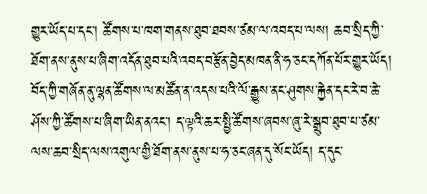གྱུར་ཡོད་པ་དང་། ཚོགས་པ་ཁག་གནས་ཐུབ་ཐབས་ཙམ་ལ་འབད་པ་ལས། ཆབ་སྲིད་ཀྱི་ཐོག་ནས་ནུས་པ་ཞིག་འདོན་ཐུབ་པའི་འབད་བརྩོན་བྱེད་མཁན་ནི་ཧ་ཅང་དཀོན་པོར་གྱུར་ཡོད། བོད་ཀྱི་གཞོན་ནུ་ལྷན་ཚོགས་ལ་མཚོན་ན་འདས་པའི་ལོ་རྒྱུས་ནང་ཤུགས་རྐྱེན་དང་རེ་བ་ཆེ་ཤོས་ཀྱི་ཚོགས་པ་ཞིག་ཡིན་ནའང་། ད་ལྟའི་ཆར་སྤྱི་ཚོགས་ཞབས་ཞུ་རེ་སྒྲུབ་ཐུབ་པ་ཙམ་ལས་ཆབ་སྲིད་ལས་འགུལ་གྱི་ཐོག་ནས་ནུས་པ་ཧ་ཅང་ཞན་དུ་སོང་ཡོད། ད་དུང་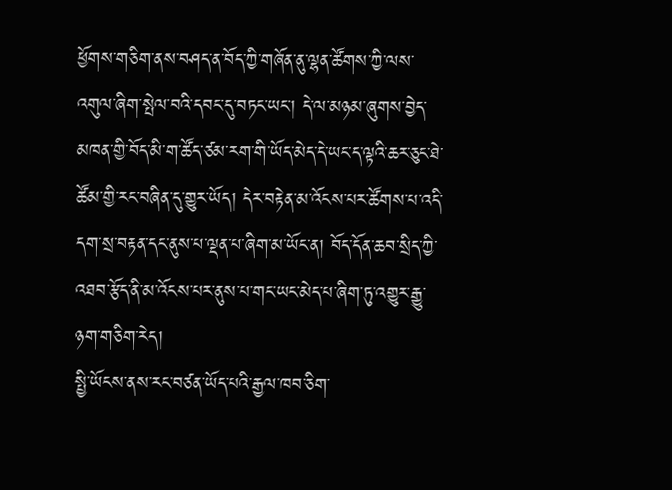ཕྱོགས་གཅིག་ནས་བཤད་ན་བོད་ཀྱི་གཞོན་ནུ་ལྷན་ཚོགས་ཀྱི་ལས་འགུལ་ཞིག་སྤེལ་བའི་དབང་དུ་བཏང་ཡང་། དེ་ལ་མཉམ་ཞུགས་བྱེད་མཁན་གྱི་བོད་མི་ག་ཚོད་ཙམ་རག་གི་ཡོད་མེད་དེ་ཡང་ད་ལྟའི་ཆར་ཅུང་ཐེ་ཚོམ་གྱི་རང་བཞིན་དུ་གྱུར་ཡོད། དེར་བརྟེན་མ་འོངས་པར་ཚོགས་པ་འདི་དག་སྲ་བརྟན་དང་ནུས་པ་ལྡན་པ་ཞིག་མ་ཡོང་ན། བོད་དོན་ཆབ་སྲིད་ཀྱི་འཐབ་རྩོད་ནི་མ་འོངས་པར་ནུས་པ་གང་ཡང་མེད་པ་ཞིག་ཏུ་འགྱུར་རྒྱུ་ཉག་གཅིག་རེད།
སྤྱི་ཡོངས་ནས་རང་བཙན་ཡོད་པའི་རྒྱལ་ཁབ་ཅིག་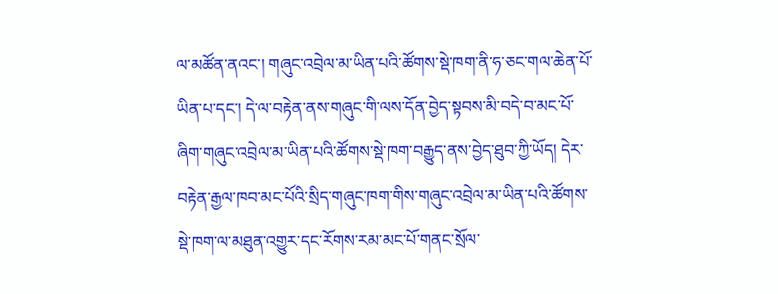ལ་མཚོན་ནའང་། གཞུང་འབྲེལ་མ་ཡིན་པའི་ཚོགས་སྡེ་ཁག་ནི་ཧ་ཅང་གལ་ཆེན་པོ་ཡིན་པ་དང་། དེ་ལ་བརྟེན་ནས་གཞུང་གི་ལས་དོན་བྱེད་སྟབས་མི་བདེ་བ་མང་པོ་ཞིག་གཞུང་འབྲེལ་མ་ཡིན་པའི་ཚོགས་སྡེ་ཁག་བརྒྱུད་ནས་བྱེད་ཐུབ་ཀྱི་ཡོད། དེར་བརྟེན་རྒྱལ་ཁབ་མང་པོའི་སྲིད་གཞུང་ཁག་གིས་གཞུང་འབྲེལ་མ་ཡིན་པའི་ཚོགས་སྡེ་ཁག་ལ་མཐུན་འགྱུར་དང་རོགས་རམ་མང་པོ་གནང་སྲོལ་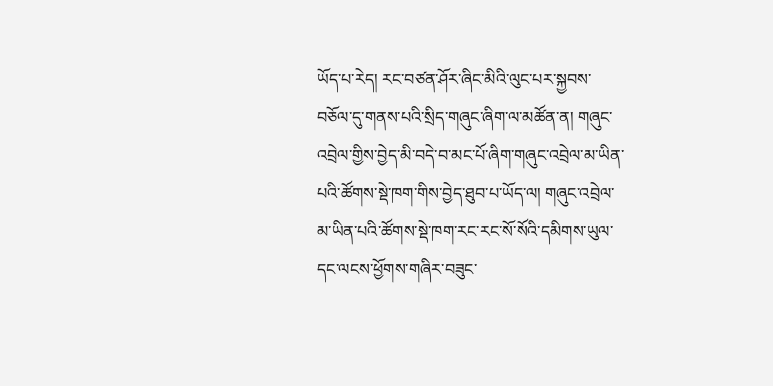ཡོད་པ་རེད། རང་བཙན་ཤོར་ཞིང་མིའི་ལུང་པར་སྐྱབས་བཅོལ་དུ་གནས་པའི་སྲིད་གཞུང་ཞིག་ལ་མཚོན་ན། གཞུང་འབྲེལ་གྱིས་བྱེད་མི་བདེ་བ་མང་པོ་ཞིག་གཞུང་འབྲེལ་མ་ཡིན་པའི་ཚོགས་སྡེ་ཁག་གིས་བྱེད་ཐུབ་པ་ཡོད་ལ། གཞུང་འབྲེལ་མ་ཡིན་པའི་ཚོགས་སྡེ་ཁག་རང་རང་སོ་སོའི་དམིགས་ཡུལ་དང་ལངས་ཕྱོགས་གཞིར་བཟུང་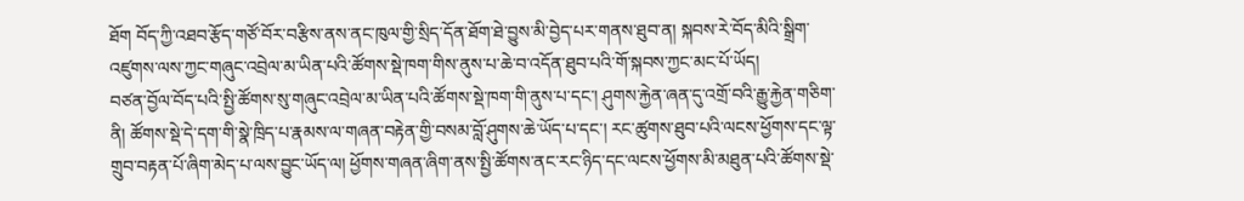ཐོག བོད་ཀྱི་འཐབ་རྩོད་གཙོ་བོར་བརྩིས་ནས་ནང་ཁུལ་གྱི་སྲིད་དོན་ཐོག་ཐེ་བྱུས་མི་བྱེད་པར་གནས་ཐུབ་ན། སྐབས་རེ་བོད་མིའི་སྒྲིག་འཛུགས་ལས་ཀྱང་གཞུང་འབྲེལ་མ་ཡིན་པའི་ཚོགས་སྡེ་ཁག་གིས་ནུས་པ་ཆེ་བ་འདོན་ཐུབ་པའི་གོ་སྐབས་ཀྱང་མང་པོ་ཡོད།
བཙན་བྱོལ་བོད་པའི་སྤྱི་ཚོགས་སུ་གཞུང་འབྲེལ་མ་ཡིན་པའི་ཚོགས་སྡེ་ཁག་གི་ནུས་པ་དང་། ཤུགས་རྐྱེན་ཞན་དུ་འགྲོ་བའི་རྒྱུ་རྐྱེན་གཅིག་ནི། ཚོགས་སྡེ་དེ་དག་གི་སྣེ་ཁྲིད་པ་རྣམས་ལ་གཞན་བརྟེན་གྱི་བསམ་བློ་ཤུགས་ཆེ་ཡོད་པ་དང་། རང་ཚུགས་ཐུབ་པའི་ལངས་ཕྱོགས་དང་ལྟ་གྲུབ་བརྟན་པོ་ཞིག་མེད་པ་ལས་བྱུང་ཡོད་ལ། ཕྱོགས་གཞན་ཞིག་ནས་སྤྱི་ཚོགས་ནང་རང་ཉིད་དང་ལངས་ཕྱོགས་མི་མཐུན་པའི་ཚོགས་སྡེ་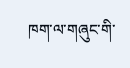ཁག་ལ་གཞུང་གི་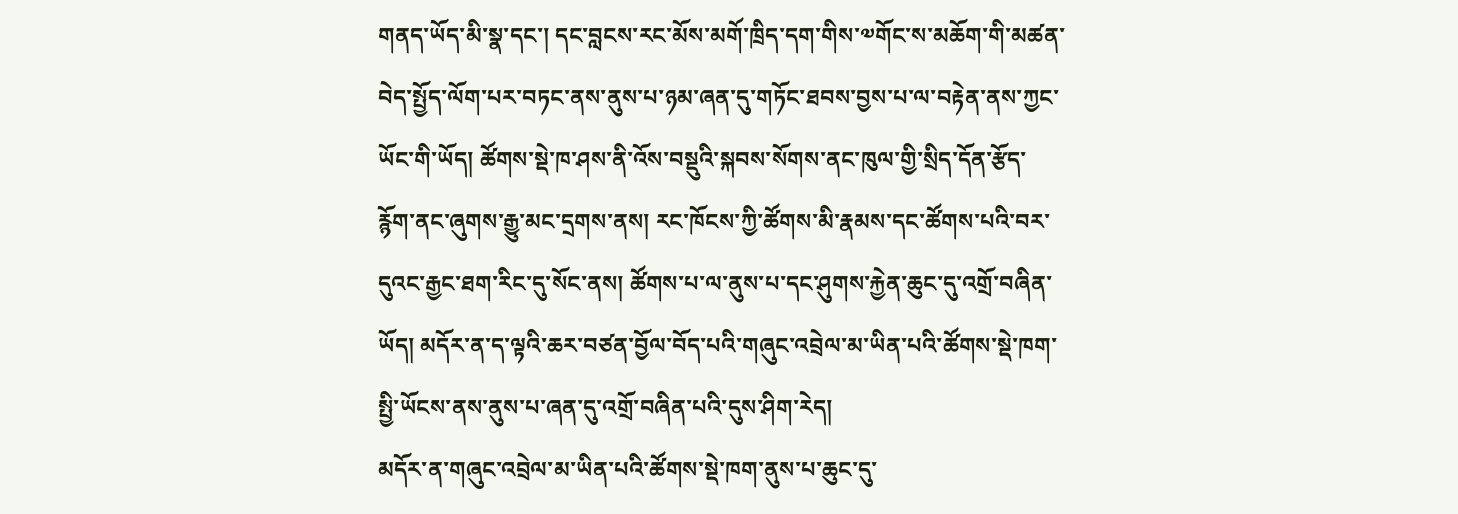གནད་ཡོད་མི་སྣ་དང་། དང་བླངས་རང་མོས་མགོ་ཁྲིད་དག་གིས་༧གོང་ས་མཆོག་གི་མཚན་བེད་སྤྱོད་ལོག་པར་བཏང་ནས་ནུས་པ་ཉམ་ཞན་དུ་གཏོང་ཐབས་བྱས་པ་ལ་བརྟེན་ནས་ཀྱང་ཡོང་གི་ཡོད། ཚོགས་སྡེ་ཁ་ཤས་ནི་འོས་བསྡུའི་སྐབས་སོགས་ནང་ཁུལ་གྱི་སྲིད་དོན་རྩོད་རྙོག་ནང་ཞུགས་རྒྱུ་མང་དྲགས་ནས། རང་ཁོངས་ཀྱི་ཚོགས་མི་རྣམས་དང་ཚོགས་པའི་བར་དུའང་རྒྱང་ཐག་རིང་དུ་སོང་ནས། ཚོགས་པ་ལ་ནུས་པ་དང་ཤུགས་རྐྱེན་ཆུང་དུ་འགྲོ་བཞིན་ཡོད། མདོར་ན་ད་ལྟའི་ཆར་བཙན་བྱོལ་བོད་པའི་གཞུང་འབྲེལ་མ་ཡིན་པའི་ཚོགས་སྡེ་ཁག་སྤྱི་ཡོངས་ནས་ནུས་པ་ཞན་དུ་འགྲོ་བཞིན་པའི་དུས་ཤིག་རེད།
མདོར་ན་གཞུང་འབྲེལ་མ་ཡིན་པའི་ཚོགས་སྡེ་ཁག་ནུས་པ་ཆུང་དུ་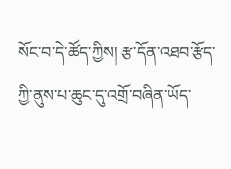སོང་བ་དེ་ཚོད་ཀྱིས། རྩ་དོན་འཐབ་རྩོད་ཀྱི་ནུས་པ་ཆུང་དུ་འགྲོ་བཞིན་ཡོད་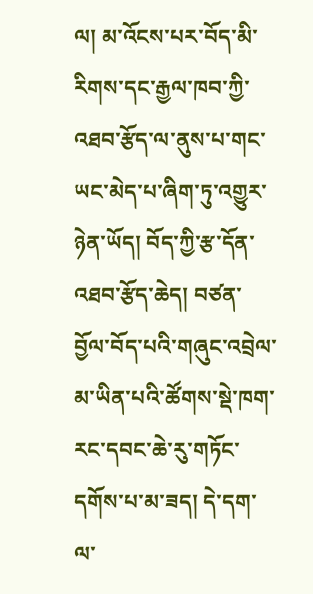ལ། མ་འོངས་པར་བོད་མི་རིགས་དང་རྒྱལ་ཁབ་ཀྱི་འཐབ་རྩོད་ལ་ནུས་པ་གང་ཡང་མེད་པ་ཞིག་ཏུ་འགྱུར་ཉེན་ཡོད། བོད་ཀྱི་རྩ་དོན་འཐབ་རྩོད་ཆེད། བཙན་བྱོལ་བོད་པའི་གཞུང་འབྲེལ་མ་ཡིན་པའི་ཚོགས་སྡེ་ཁག་རང་དབང་ཆེ་རུ་གཏོང་དགོས་པ་མ་ཟད། དེ་དག་ལ་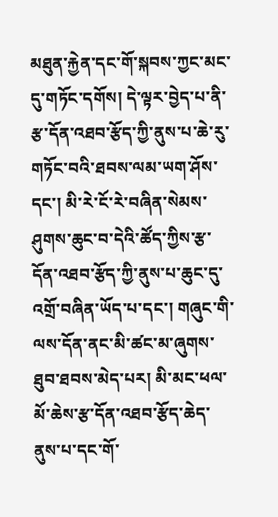མཐུན་རྐྱེན་དང་གོ་སྐབས་ཀྱང་མང་དུ་གཏོང་དགོས། དེ་ལྟར་བྱེད་པ་ནི་རྩ་དོན་འཐབ་རྩོད་ཀྱི་ནུས་པ་ཆེ་རུ་གཏོང་བའི་ཐབས་ལམ་ཡག་ཤོས་དང་། མི་རེ་ངོ་རེ་བཞིན་སེམས་ཤུགས་ཆུང་བ་དེའི་ཚོད་ཀྱིས་རྩ་དོན་འཐབ་རྩོད་ཀྱི་ནུས་པ་ཆུང་དུ་འགྲོ་བཞིན་ཡོད་པ་དང་། གཞུང་གི་ལས་དོན་ནང་མི་ཚང་མ་ཞུགས་ཐུབ་ཐབས་མེད་པར། མི་མང་ཕལ་མོ་ཆེས་རྩ་དོན་འཐབ་རྩོད་ཆེད་ནུས་པ་དང་གོ་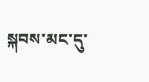སྐབས་མང་དུ་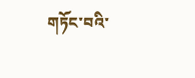གཏོང་བའི་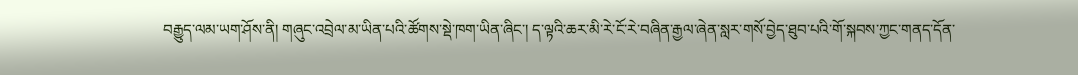བརྒྱུད་ལམ་ཡག་ཤོས་ནི། གཞུང་འབྲེལ་མ་ཡིན་པའི་ཚོགས་སྡེ་ཁག་ཡིན་ཞིང་། ད་ལྟའི་ཆར་མི་རེ་ངོ་རེ་བཞིན་རྒྱལ་ཞེན་སླར་གསོ་བྱེད་ཐུབ་པའི་གོ་སྐབས་ཀྱང་གནད་དོན་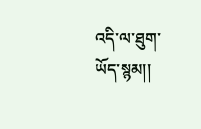འདི་ལ་ཐུག་ཡོད་སྙམ།།